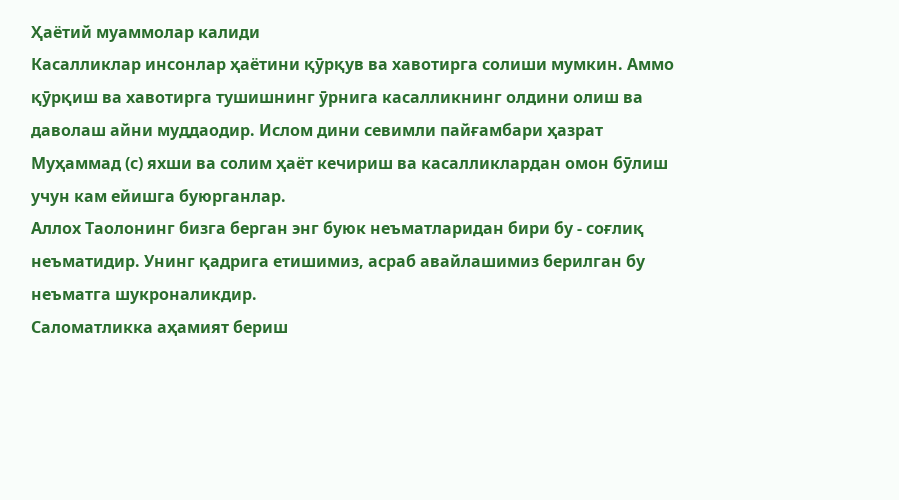Ҳаётий муаммолар калиди
Касалликлар инсонлар ҳаётини қӯрқув ва хавотирга солиши мумкин. Аммо қӯрқиш ва хавотирга тушишнинг ӯрнига касалликнинг олдини олиш ва даволаш айни муддаодир. Ислом дини севимли пайғамбари ҳазрат Муҳаммад (с) яхши ва солим ҳаёт кечириш ва касалликлардан омон бӯлиш учун кам ейишга буюрганлар.
Аллох Таолонинг бизга берган энг буюк неъматларидан бири бу - соғлиқ неъматидир. Унинг қадрига етишимиз, асраб авайлашимиз берилган бу неъматга шукроналикдир.
Саломатликка аҳамият бериш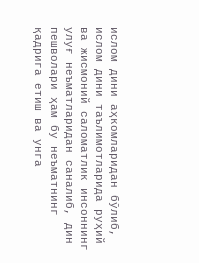ислом дини аҳкомларидан бӯлиб, ислом дини таълимотларида руҳий ва жисмоний саломатлик инсоннинг улуғ неъматларидан саналиб, дин пешволари ҳам бу неъматнинг қадрига етиш ва унга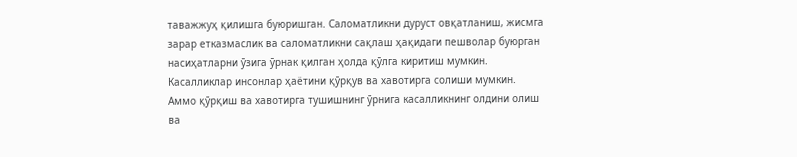таважжуҳ қилишга буюришган. Саломатликни дуруст овқатланиш, жисмга зарар етказмаслик ва саломатликни сақлаш ҳақидаги пешволар буюрган насиҳатларни ӯзига ӯрнак қилган ҳолда қӯлга киритиш мумкин.
Касалликлар инсонлар ҳаётини қӯрқув ва хавотирга солиши мумкин. Аммо қӯрқиш ва хавотирга тушишнинг ӯрнига касалликнинг олдини олиш ва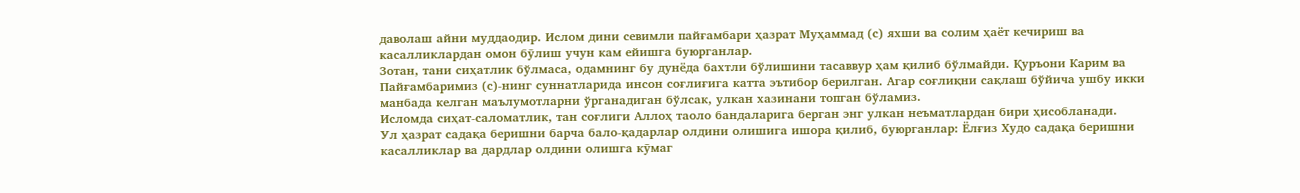даволаш айни муддаодир. Ислом дини севимли пайғамбари ҳазрат Муҳаммад (с) яхши ва солим ҳаёт кечириш ва касалликлардан омон бӯлиш учун кам ейишга буюрганлар.
Зотан, тани сиҳатлик бўлмаса, одамнинг бу дунёда бахтли бўлишини тасаввур ҳам қилиб бўлмайди. Қуръони Карим ва Пайғамбаримиз (с)-нинг суннатларида инсон соғлиғига катта эътибор берилган. Агар соғлиқни сақлаш бўйича ушбу икки манбада келган маълумотларни ўрганадиган бўлсак, улкан хазинани топган бўламиз.
Исломда сиҳат-саломатлик, тан соғлиги Аллоҳ таоло бандаларига берган энг улкан неъматлардан бири ҳисобланади.
Ул ҳазрат садақа беришни барча бало-қадарлар олдини олишига ишора қилиб, буюрганлар: Ёлғиз Худо садақа беришни касалликлар ва дардлар олдини олишга кӯмаг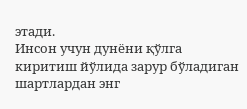этади.
Инсон учун дунёни қўлга киритиш йўлида зарур бўладиган шартлардан энг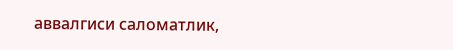аввалгиси саломатлик,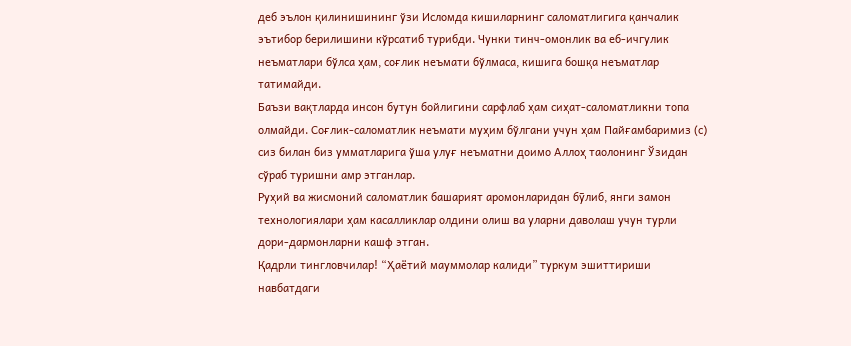деб эълон қилинишининг ўзи Исломда кишиларнинг саломатлигига қанчалик эътибор берилишини кўрсатиб турибди. Чунки тинч-омонлик ва еб-ичгулик неъматлари бўлса ҳам, соғлик неъмати бўлмаса, кишига бошқа неъматлар татимайди.
Баъзи вақтларда инсон бутун бойлигини сарфлаб ҳам сиҳат-саломатликни топа олмайди. Соғлик-саломатлик неъмати муҳим бўлгани учун ҳам Пайғамбаримиз (с) сиз билан биз умматларига ўша улуғ неъматни доимо Аллоҳ таолонинг Ўзидан сўраб туришни амр этганлар.
Руҳий ва жисмоний саломатлик башарият аромонларидан бӯлиб, янги замон технологиялари ҳам касалликлар олдини олиш ва уларни даволаш учун турли дори-дармонларни кашф этган.
Қадрли тингловчилар! “Ҳаётий мауммолар калиди” туркум эшиттириши навбатдаги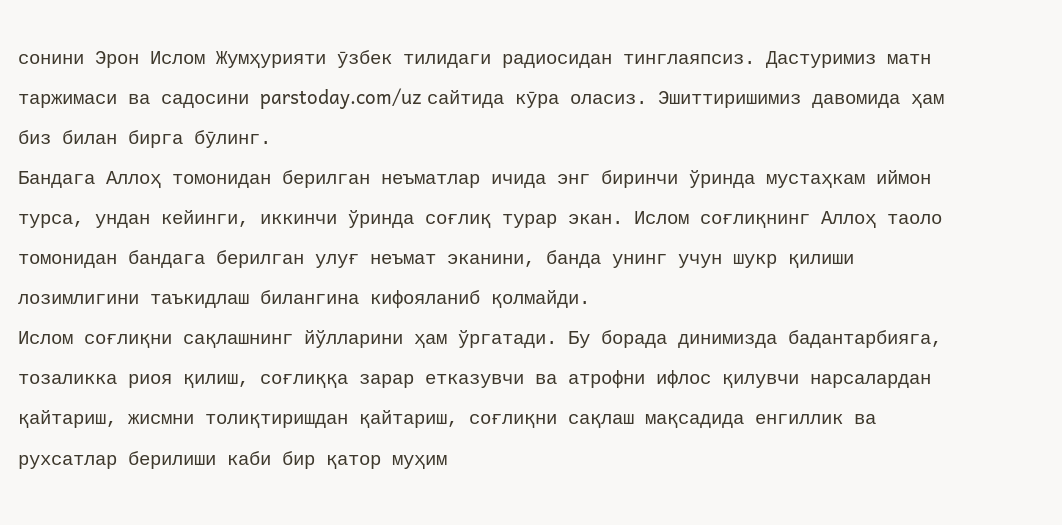сонини Эрон Ислом Жумҳурияти ӯзбек тилидаги радиосидан тинглаяпсиз. Дастуримиз матн таржимаси ва садосини parstoday.com/uz сайтида кӯра оласиз. Эшиттиришимиз давомида ҳам биз билан бирга бӯлинг.
Бандага Аллоҳ томонидан берилган неъматлар ичида энг биринчи ўринда мустаҳкам иймон турса, ундан кейинги, иккинчи ўринда соғлиқ турар экан. Ислом соғлиқнинг Аллоҳ таоло томонидан бандага берилган улуғ неъмат эканини, банда унинг учун шукр қилиши лозимлигини таъкидлаш билангина кифояланиб қолмайди.
Ислом соғлиқни сақлашнинг йўлларини ҳам ўргатади. Бу борада динимизда бадантарбияга, тозаликка риоя қилиш, соғлиққа зарар етказувчи ва атрофни ифлос қилувчи нарсалардан қайтариш, жисмни толиқтиришдан қайтариш, соғлиқни сақлаш мақсадида енгиллик ва рухсатлар берилиши каби бир қатор муҳим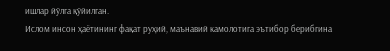ишлар йўлга қўйилган.
Ислом инсон ҳаётининг фақат руҳий, маънавий камолотига эътибор берибгина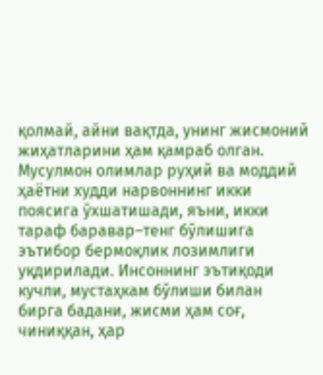қолмай, айни вақтда, унинг жисмоний жиҳатларини ҳам қамраб олган. Мусулмон олимлар руҳий ва моддий ҳаётни худди нарвоннинг икки поясига ўхшатишади, яъни, икки тараф баравар–тенг бўлишига эътибор бермоқлик лозимлиги уқдирилади. Инсоннинг эътиқоди кучли, мустаҳкам бўлиши билан бирга бадани, жисми ҳам соғ, чиниққан, ҳар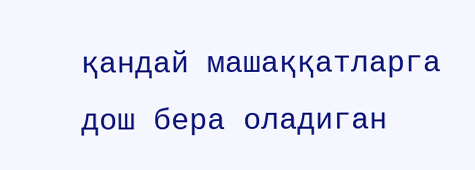қандай машаққатларга дош бера оладиган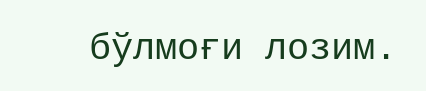бўлмоғи лозим.